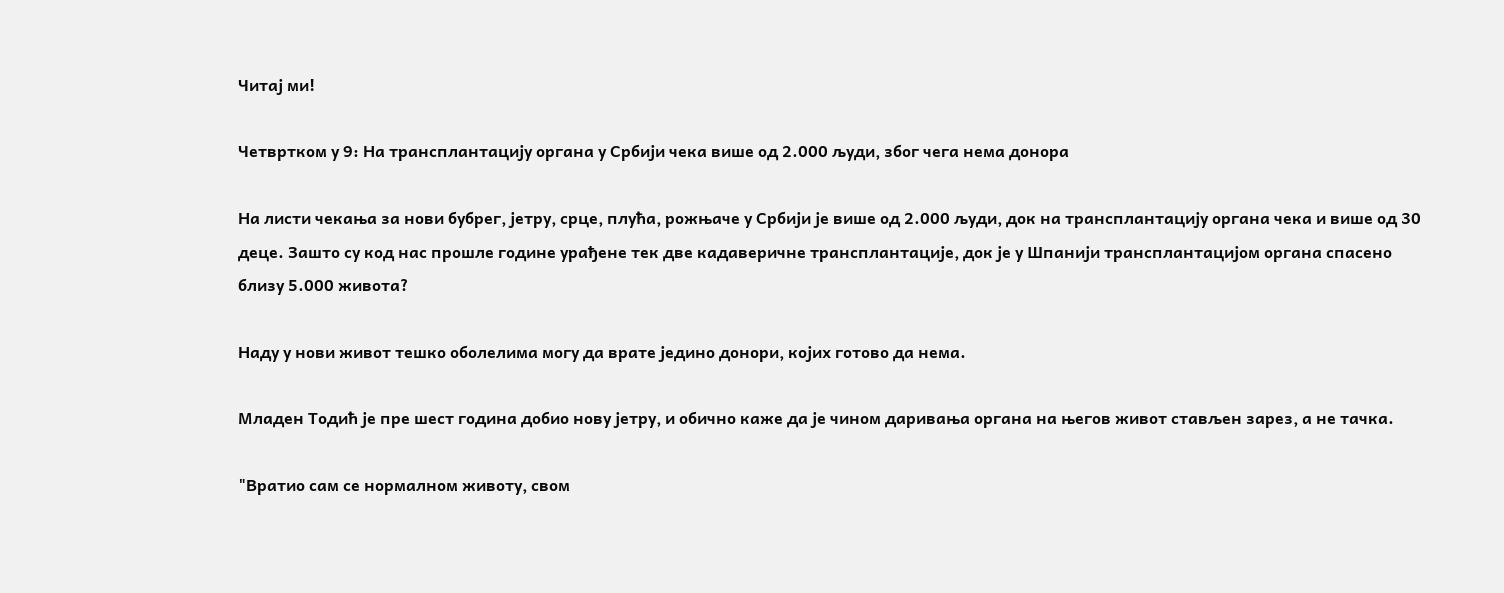Читај ми!

Четвртком у 9: На трансплантацију органа у Србији чека више од 2.000 људи, због чега нема донора

На листи чекања за нови бубрег, јетру, срце, плућа, рожњаче у Србији је више од 2.000 људи, док на трансплантацију органа чека и више од 30 деце. Зашто су код нас прошле године урађене тек две кадаверичне трансплантације, док је у Шпанији трансплантацијом органа спасено близу 5.000 живота?

Наду у нови живот тешко оболелима могу да врате једино донори, којих готово да нема.

Младен Тодић је пре шест година добио нову јетру, и обично каже да је чином даривања органа на његов живот стављен зарез, а не тачка.

"Вратио сам се нормалном животу, свом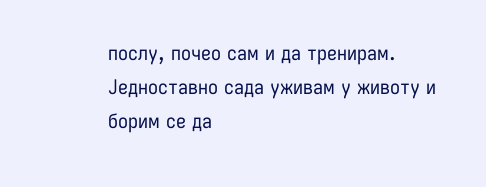послу, почео сам и да тренирам. Једноставно сада уживам у животу и борим се да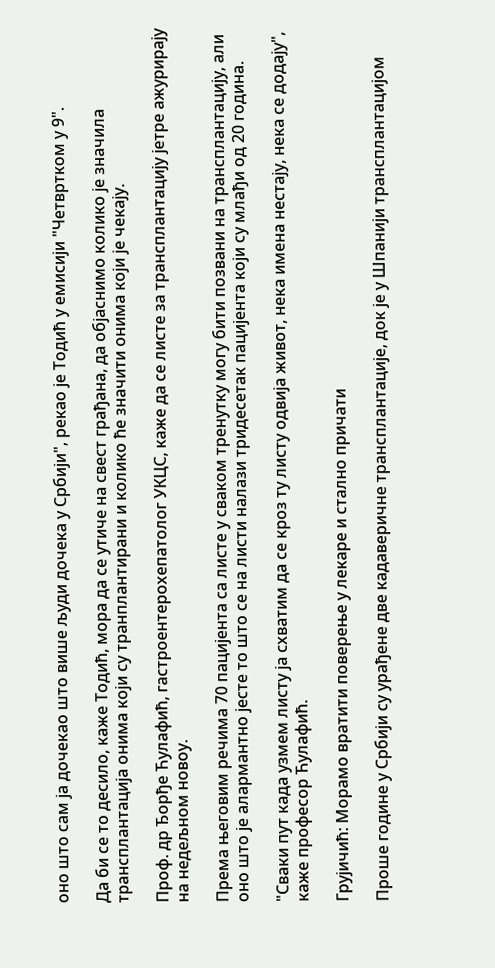оно што сам ја дочекао што више људи дочека у Србији", рекао је Тодић у емисији "Четвртком у 9".

Да би се то десило, каже Тодић, мора да се утиче на свест грађана, да објаснимо колико је значила трансплантација онима који су транплантирани и колико ће значити онима који је чекају.

Проф. др Ђорђе Ћулафић, гастроентерохепатолог УКЦС, каже да се листе за трансплантацију јетре ажурирају на недељном новоу.

Према његовим речима 70 пацијента са листе у сваком тренутку могу бити позвани на трансплантацију, али оно што је алармантно јесте то што се на листи налази тридесетак пацијента који су млађи од 20 година.

"Сваки пут када узмем листу ја схватим да се кроз ту листу одвија живот, нека имена нестају, нека се додају", каже професор Ћулафић.

Грујичић: Морамо вратити поверење у лекаре и стално причати

Проше године у Србији су урађене две кадаверичне трансплантације, док је у Шпанији трансплантацијом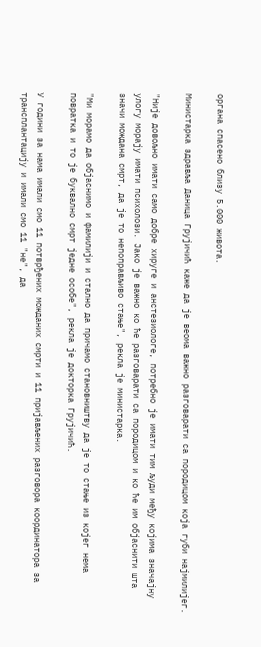органа спасено близу 5.000 живота.

Министарка здравља Даница Грујичић каже да је веома важно разговарати са породицом која губи најмилијег.

"Није довољно имати само добре хируге и анстезиологе, потребно је имати тим људи међу којима значајну улогу морају имати психолози. Јако је важно ко ће разговарати са породицом и ко ће им објаснити шта значи мождана смрт, да је то непоправљиво стање", рекла је министарка.

"Ми морамо да објаснимо и фамилији и стално да причамо становништву да је то стање из којег нема повратка и то је буквално смрт једне особе", рекла је докторка Грујичић.

У години за нама имали смо 11 потврђених можданих смрти и 11 пријављених разговора координатора за трансплантацију и имали смо 11 "не", да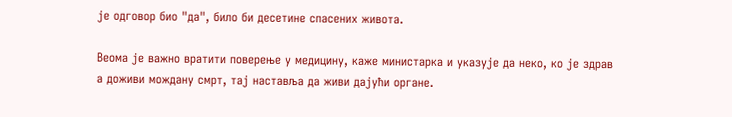је одговор био "да", било би десетине спасених живота.

Веома је важно вратити поверење у медицину, каже министарка и указује да неко, ко је здрав а доживи мождану смрт, тај наставља да живи дајући органе.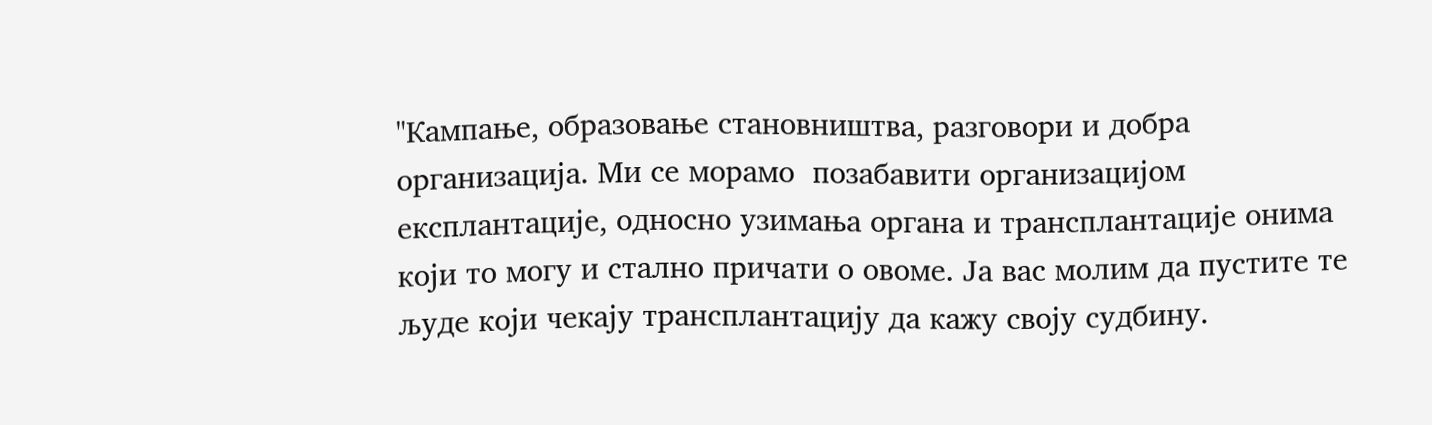"Кампање, образовање становништва, разговори и добра организација. Ми се морамо  позабавити организацијом експлантације, односно узимања органа и трансплантације онима који то могу и стално причати о овоме. Ја вас молим да пустите те људе који чекају трансплантацију да кажу своју судбину.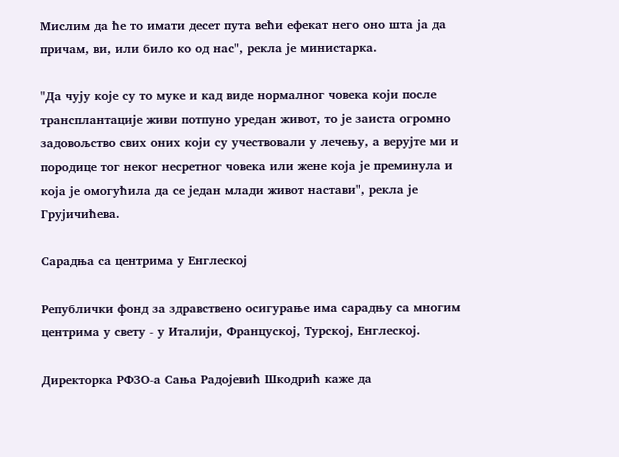Мислим да ће то имати десет пута већи ефекат него оно шта ја да причам, ви, или било ко од нас", рекла је министарка.

"Да чују које су то муке и кад виде нормалног човека који после трансплантације живи потпуно уредан живот, то је заиста огромно задовољство свих оних који су учествовали у лечењу, а верујте ми и породице тог неког несретног човека или жене која је преминула и која је омогућила да се један млади живот настави", рекла је Грујичићева.

Сарадња са центрима у Енглеској

Републички фонд за здравствено осигурање има сарадњу са многим центрима у свету - у Италији, Француској, Турској, Енглеској.

Директорка РФЗО-а Сања Радојевић Шкодрић каже да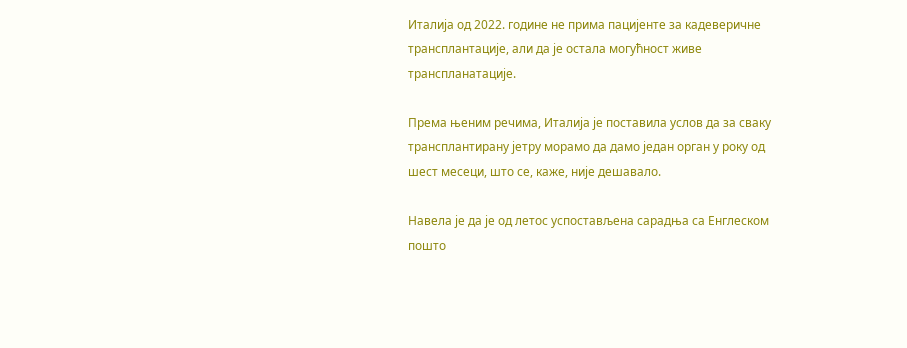Италија од 2022. године не прима пацијенте за кадеверичне трансплантације, али да је остала могућност живе транспланатације.

Према њеним речима, Италија је поставила услов да за сваку трансплантирану јетру морамо да дамо један орган у року од шест месеци, што се, каже, није дешавало.

Навела је да је од летос успостављена сарадња са Енглеском пошто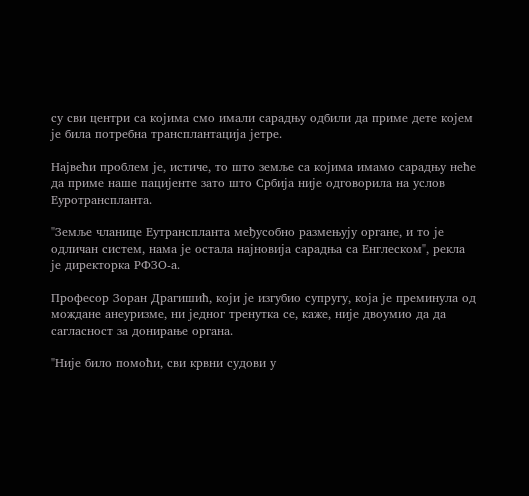су сви центри са којима смо имали сарадњу одбили да приме дете којем је била потребна трансплантација јетре.

Највећи проблем је, истиче, то што земље са којима имамо сарадњу неће да приме наше пацијенте зато што Србија није одговорила на услов Еуротранспланта.

"Земље чланице Еутранспланта међусобно размењују органе, и то је одличан систем, нама је остала најновија сарадња са Енглеском", рекла је директорка РФЗО-а.

Професор Зоран Драгишић, који је изгубио супругу, која је преминула од мождане анеуризме, ни једног тренутка се, каже, није двоумио да да сагласност за донирање органа.

"Није било помоћи, сви крвни судови у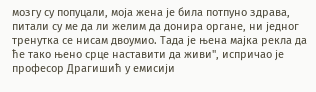мозгу су попуцали, моја жена је била потпуно здрава,  питали су ме да ли желим да донира органе, ни једног тренутка се нисам двоумио. Тада је њена мајка рекла да ће тако њено срце наставити да живи", испричао је професор Драгишић у емисији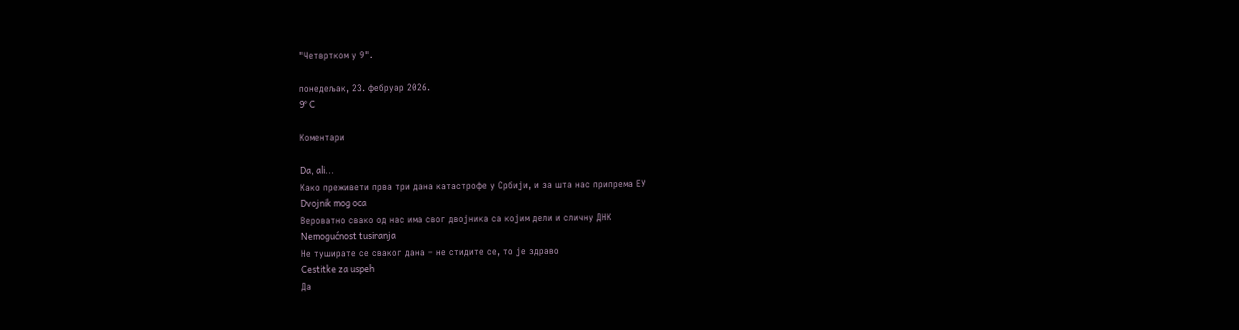"Четвртком у 9".

понедељак, 23. фебруар 2026.
9° C

Коментари

Da, ali...
Како преживети прва три дана катастрофе у Србији, и за шта нас припрема ЕУ
Dvojnik mog oca
Вероватно свако од нас има свог двојника са којим дели и сличну ДНК
Nemogućnost tusiranja
Не туширате се сваког дана – не стидите се, то је здраво
Cestitke za uspeh
Да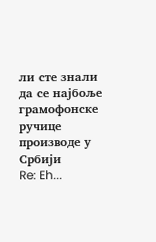ли сте знали да се најбоље грамофонске ручице производе у Србији
Re: Eh...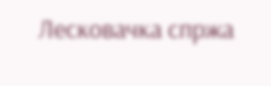Лесковачка спржа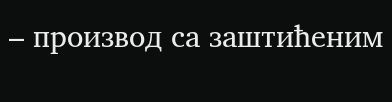– производ са заштићеним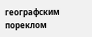географским пореклом